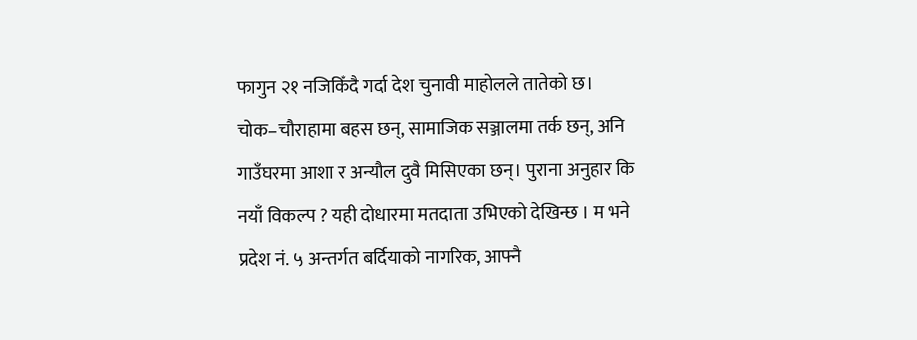फागुन २१ नजिकिँदै गर्दा देश चुनावी माहोलले तातेको छ। चोक–चौराहामा बहस छन्, सामाजिक सञ्जालमा तर्क छन्, अनि गाउँघरमा आशा र अन्यौल दुवै मिसिएका छन्। पुराना अनुहार कि नयाँ विकल्प ? यही दोधारमा मतदाता उभिएको देखिन्छ । म भने प्रदेश नं. ५ अन्तर्गत बर्दियाको नागरिक, आफ्नै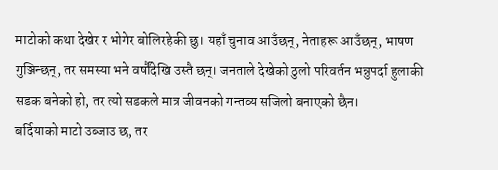माटोको कथा देखेर र भोगेर बोलिरहेकी छु। यहाँ चुनाव आउँछन्, नेताहरू आउँछन्, भाषण गुञ्जिन्छन्, तर समस्या भने वर्षौंदेखि उस्तै छन्। जनताले देखेको ठुलो परिवर्तन भन्नुपर्दा हुलाकी सडक बनेको हो, तर त्यो सडकले मात्र जीवनको गन्तव्य सजिलो बनाएको छैन।
बर्दियाको माटो उब्जाउ छ, तर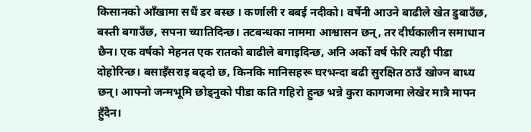किसानको आँखामा सधैं डर बस्छ । कर्णाली र बबई नदीको। वर्षेनी आउने बाढीले खेत डुबाउँछ, बस्ती बगाउँछ, सपना च्यातिदिन्छ। तटबन्धका नाममा आश्वासन छन्, तर दीर्घकालीन समाधान छैन। एक वर्षको मेहनत एक रातको बाढीले बगाइदिन्छ, अनि अर्को वर्ष फेरि त्यही पीडा दोहोरिन्छ। बसाइँसराइ बढ्दो छ, किनकि मानिसहरू घरभन्दा बढी सुरक्षित ठाउँ खोज्न बाध्य छन्। आफ्नो जन्मभूमि छोड्नुको पीडा कति गहिरो हुन्छ भन्ने कुरा कागजमा लेखेर मात्रै मापन हुँदैन।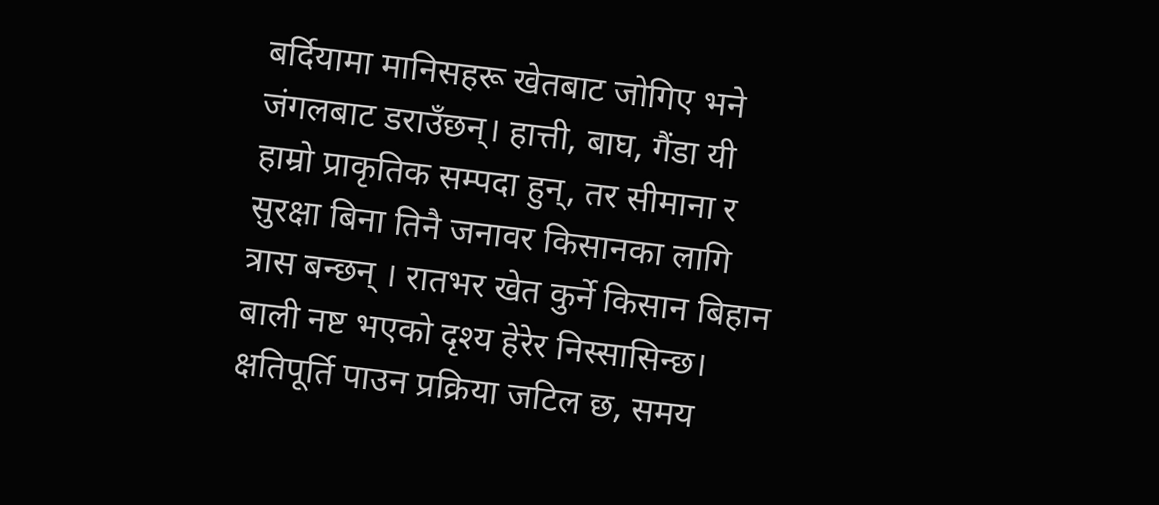बर्दियामा मानिसहरू खेतबाट जोगिए भने जंगलबाट डराउँछन्। हात्ती, बाघ, गैंडा यी हाम्रो प्राकृतिक सम्पदा हुन्, तर सीमाना र सुरक्षा बिना तिनै जनावर किसानका लागि त्रास बन्छन् । रातभर खेत कुर्ने किसान बिहान बाली नष्ट भएको दृश्य हेरेर निस्सासिन्छ। क्षतिपूर्ति पाउन प्रक्रिया जटिल छ, समय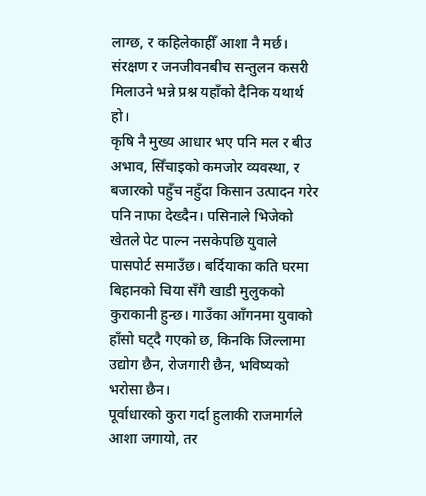लाग्छ, र कहिलेकाहीँ आशा नै मर्छ। संरक्षण र जनजीवनबीच सन्तुलन कसरी मिलाउने भन्ने प्रश्न यहाँको दैनिक यथार्थ हो।
कृषि नै मुख्य आधार भए पनि मल र बीउ अभाव, सिँचाइको कमजोर व्यवस्था, र बजारको पहुँच नहुँदा किसान उत्पादन गरेर पनि नाफा देख्दैन। पसिनाले भिजेको खेतले पेट पाल्न नसकेपछि युवाले पासपोर्ट समाउँछ। बर्दियाका कति घरमा बिहानको चिया सँगै खाडी मुलुकको कुराकानी हुन्छ। गाउँका आँगनमा युवाको हाँसो घट्दै गएको छ, किनकि जिल्लामा उद्योग छैन, रोजगारी छैन, भविष्यको भरोसा छैन।
पूर्वाधारको कुरा गर्दा हुलाकी राजमार्गले आशा जगायो, तर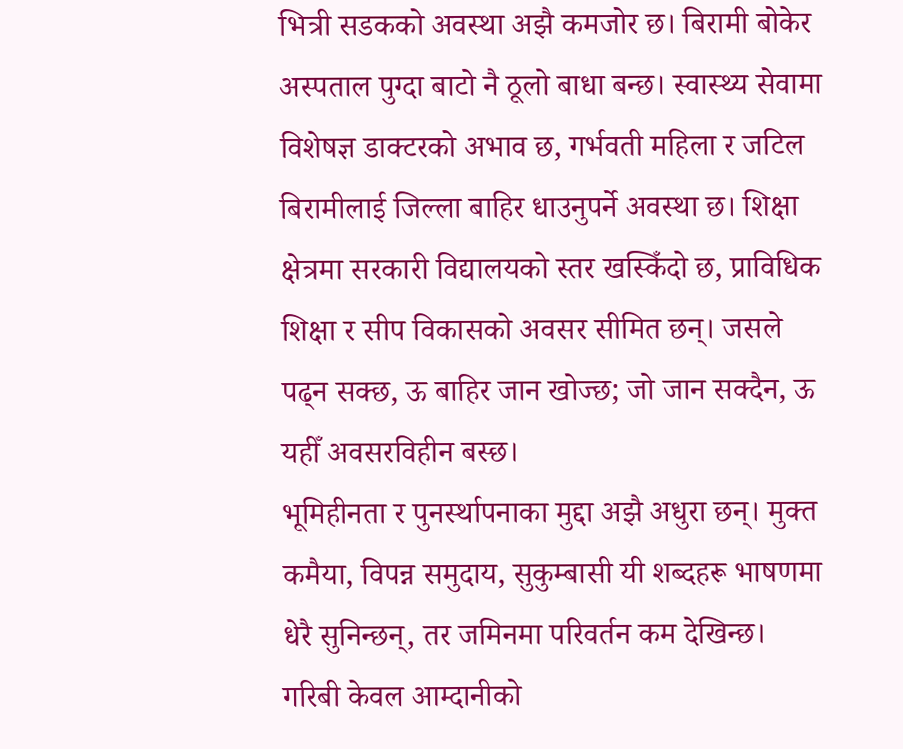भित्री सडकको अवस्था अझै कमजोर छ। बिरामी बोकेर अस्पताल पुग्दा बाटो नै ठूलो बाधा बन्छ। स्वास्थ्य सेवामा विशेषज्ञ डाक्टरको अभाव छ, गर्भवती महिला र जटिल बिरामीलाई जिल्ला बाहिर धाउनुपर्ने अवस्था छ। शिक्षा क्षेत्रमा सरकारी विद्यालयको स्तर खस्किँदो छ, प्राविधिक शिक्षा र सीप विकासको अवसर सीमित छन्। जसले पढ्न सक्छ, ऊ बाहिर जान खोज्छ; जो जान सक्दैन, ऊ यहीँ अवसरविहीन बस्छ।
भूमिहीनता र पुनर्स्थापनाका मुद्दा अझै अधुरा छन्। मुक्त कमैया, विपन्न समुदाय, सुकुम्बासी यी शब्दहरू भाषणमा धेरै सुनिन्छन्, तर जमिनमा परिवर्तन कम देखिन्छ। गरिबी केवल आम्दानीको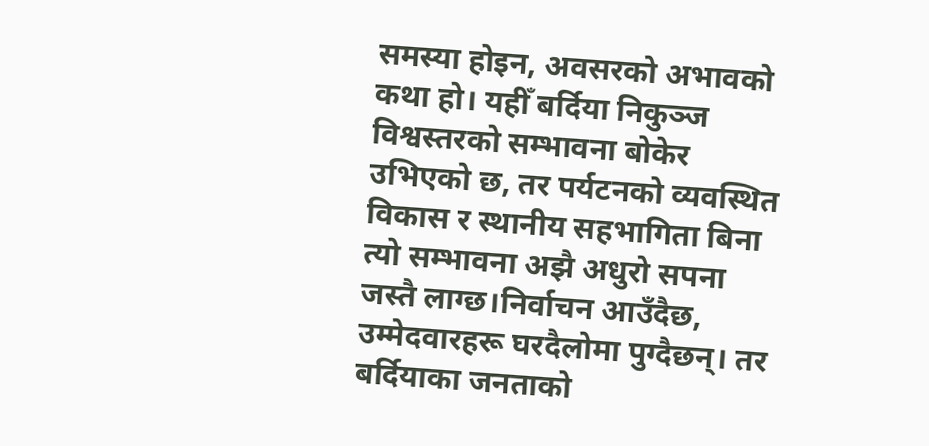समस्या होइन, अवसरको अभावको कथा हो। यहीँ बर्दिया निकुञ्ज विश्वस्तरको सम्भावना बोकेर उभिएको छ, तर पर्यटनको व्यवस्थित विकास र स्थानीय सहभागिता बिना त्यो सम्भावना अझै अधुरो सपना जस्तै लाग्छ।निर्वाचन आउँदैछ, उम्मेदवारहरू घरदैलोमा पुग्दैछन्। तर बर्दियाका जनताको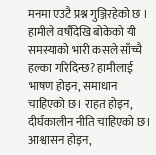मनमा एउटै प्रश्न गुञ्जिरहेको छ । हामीले वर्षौंदेखि बोकेको यी समस्याको भारी कसले साँच्चै हल्का गरिदिन्छ? हामीलाई भाषण होइन, समाधान चाहिएको छ। राहत होइन, दीर्घकालीन नीति चाहिएको छ। आश्वासन होइन,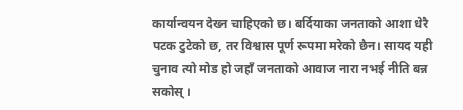कार्यान्वयन देख्न चाहिएको छ। बर्दियाका जनताको आशा धेरै पटक टुटेको छ, तर विश्वास पूर्ण रूपमा मरेको छैन। सायद यही चुनाव त्यो मोड हो जहाँ जनताको आवाज नारा नभई नीति बन्न सकोस् ।